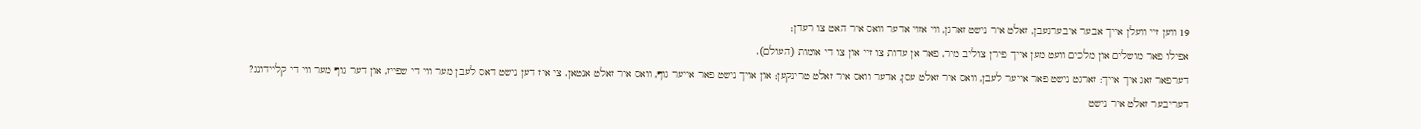19 ווען זיי וועלן אייך אבער איבערגעבן, זאלט איר נישט זארגן, ווי אזוי אדער וואס איר האט צו רעדן;
אפילו פאר מושלים און מלכים וועט מען אייך פירן צוליב מיר, פאר אן עדות צו זיי און צו די אומות (העולם).
דערפאר זאג איך אייך: זארגט נישט פאר אייער לעבן, וואס איר זאלט עסן, אדער וואס איר זאלט טרינקען; און אויך נישט פאר אייער גוף, וואס איר זאלט אנטאן. צי איז דען נישט דאס לעבן מער ווי די שפייז, און דער גוף מער ווי די קליידונג?
דעריבער זאלט איר נישט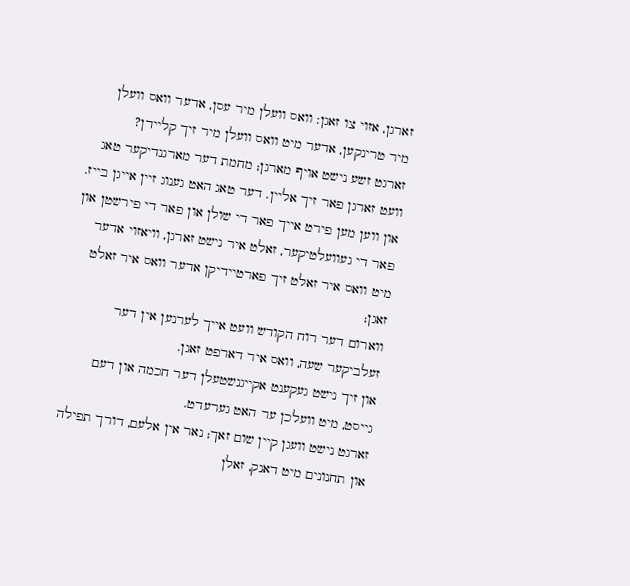זארגן, אזוי צו זאגן: וואס וועלן מיר עסן, אדער וואס וועלן מיר טרינקען, אדער מיט וואס וועלן מיר זיך קליידן?
זארגט זשע נישט אויף מארגן; מחמת דער מארגנדיקער טאג וועט זארגן פאר זיך אליין. דער טאג האט גענוג זיין אייגן בייז.
און ווען מען פירט אייך פאר די שולן און פאר די פירשטן און פאר די געוועלטיקער, זאלט איר נישט זארגן, וויאזוי אדער מיט וואס איר זאלט זיך פארטיידיקן אדער וואס איר זאלט זאגן;
ווארום דער רוח הקודש וועט אייך לערנען אין דער זעלביקער שעה, וואס איר דארפט זאגן.
און זיך נישט געקענט אקייגנשטעלן דער חכמה און דעם גייסט, מיט וועלכן ער האט גערעדט.
זארגט נישט וועגן קיין שום זאך; נאר אין אלעם, דורך תפילה און תחנונים מיט דאנק, זאלן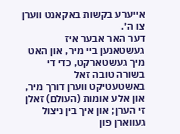אייערע בקשות באקאנט ווערן צו ה׳.
דער האר אבער איז געשטאנען ביי מיר, און האט מיך געשטארקט, כדי די בשורה טובה זאל באשטעטיקט ווערן דורך מיר, און אלע אומות (העולם) זאלן זי הערן; און איך בין ניצול געווארן פון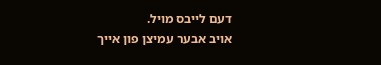דעם לייבס מויל.
אויב אבער עמיצן פון אייך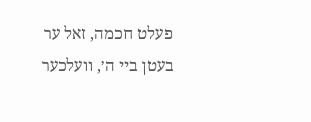פעלט חכמה, זאל ער בעטן ביי ה׳, וועלכער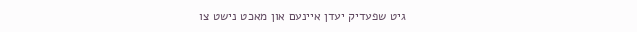גיט שפעדיק יעדן איינעם און מאכט נישט צו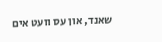שאנד, און עס וועט אים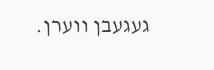געגעבן ווערן.